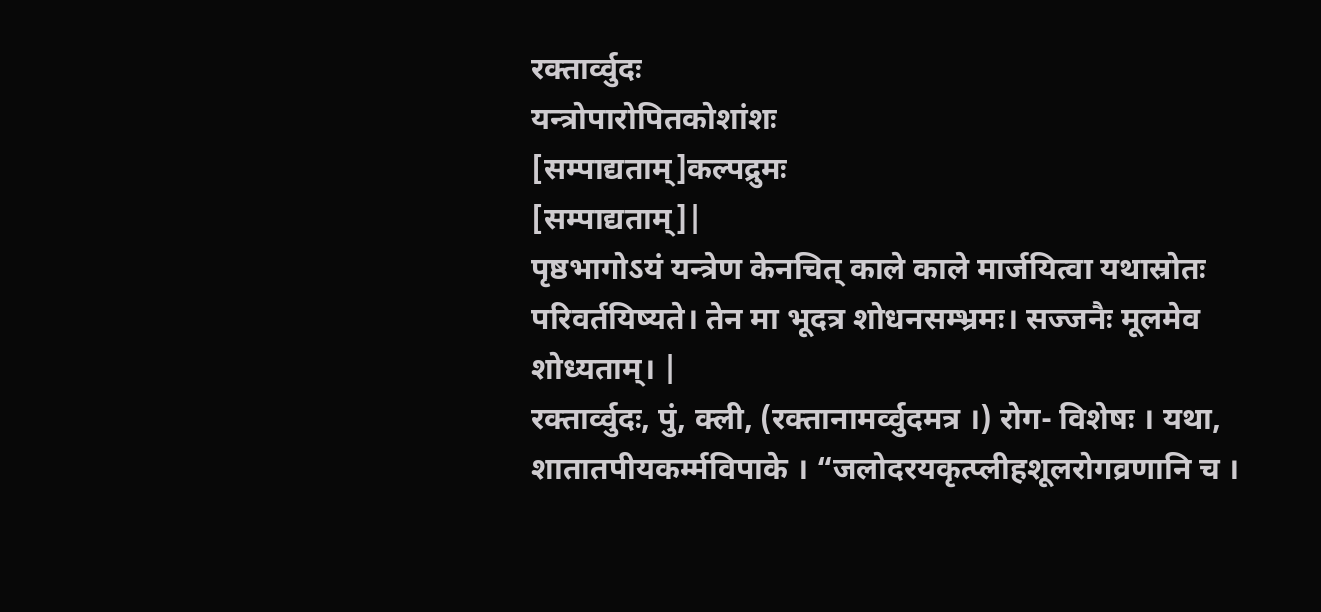रक्तार्व्वुदः
यन्त्रोपारोपितकोशांशः
[सम्पाद्यताम्]कल्पद्रुमः
[सम्पाद्यताम्]|
पृष्ठभागोऽयं यन्त्रेण केनचित् काले काले मार्जयित्वा यथास्रोतः परिवर्तयिष्यते। तेन मा भूदत्र शोधनसम्भ्रमः। सज्जनैः मूलमेव शोध्यताम्। |
रक्तार्व्वुदः, पुं, क्ली, (रक्तानामर्व्वुदमत्र ।) रोग- विशेषः । यथा, शातातपीयकर्म्मविपाके । “जलोदरयकृत्प्लीहशूलरोगव्रणानि च ।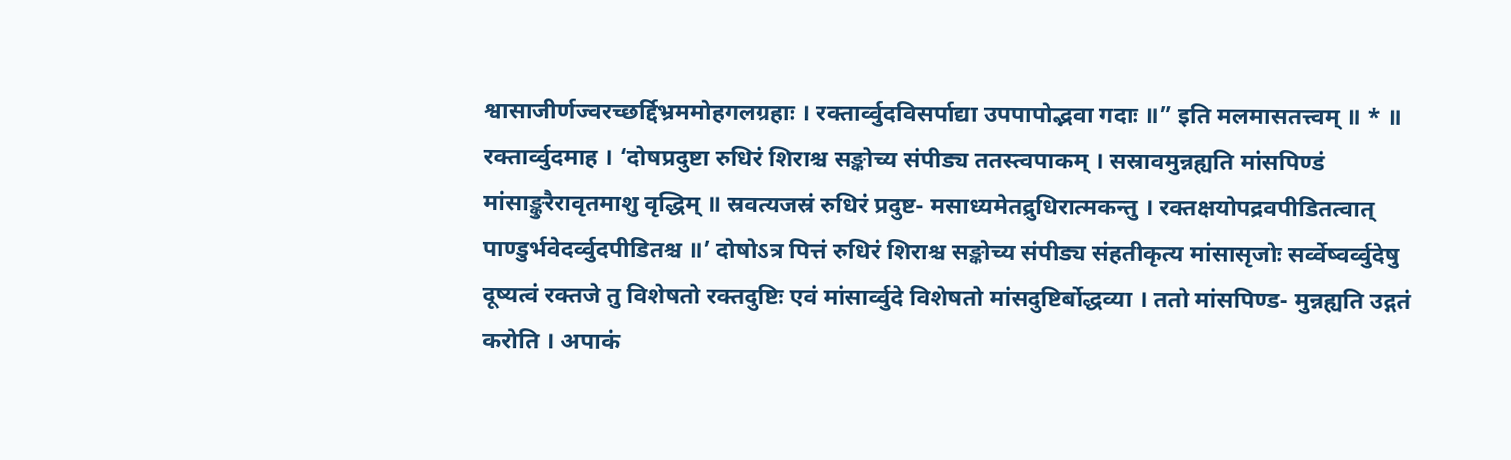श्वासाजीर्णज्वरच्छर्द्दिभ्रममोहगलग्रहाः । रक्तार्व्वुदविसर्पाद्या उपपापोद्भवा गदाः ॥” इति मलमासतत्त्वम् ॥ * ॥ रक्तार्व्वुदमाह । ‘दोषप्रदुष्टा रुधिरं शिराश्च सङ्कोच्य संपीड्य ततस्त्वपाकम् । सस्रावमुन्नह्यति मांसपिण्डं मांसाङ्कुरैरावृतमाशु वृद्धिम् ॥ स्रवत्यजस्रं रुधिरं प्रदुष्ट- मसाध्यमेतद्रुधिरात्मकन्तु । रक्तक्षयोपद्रवपीडितत्वात् पाण्डुर्भवेदर्व्वुदपीडितश्च ॥’ दोषोऽत्र पित्तं रुधिरं शिराश्च सङ्कोच्य संपीड्य संहतीकृत्य मांसासृजोः सर्व्वेष्वर्व्वुदेषु दूष्यत्वं रक्तजे तु विशेषतो रक्तदुष्टिः एवं मांसार्व्वुदे विशेषतो मांसदुष्टिर्बोद्धव्या । ततो मांसपिण्ड- मुन्नह्यति उद्गतं करोति । अपाकं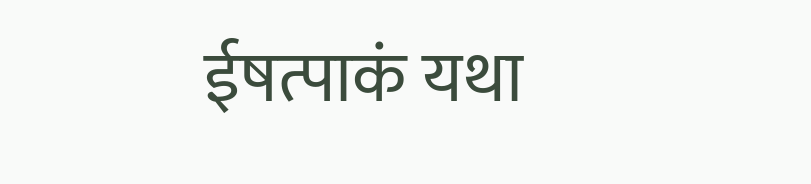ईषत्पाकं यथा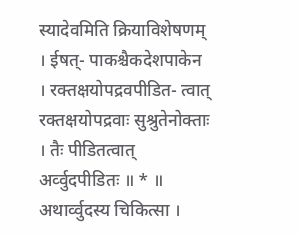स्यादेवमिति क्रियाविशेषणम् । ईषत्- पाकश्चैकदेशपाकेन । रक्तक्षयोपद्रवपीडित- त्वात् रक्तक्षयोपद्रवाः सुश्रुतेनोक्ताः । तैः पीडितत्वात् अर्व्वुदपीडितः ॥ * ॥ अथार्व्वुदस्य चिकित्सा ।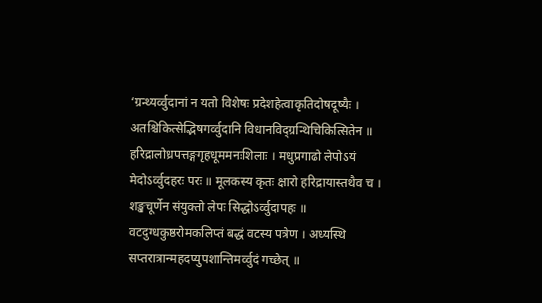‘ग्रन्थ्यर्व्वुदानां न यतो विशेषः प्रदेशहेत्वाकृतिदोषदूष्यैः । अतश्चिकित्सेद्भिषगर्व्वुदानि विधानविद्ग्रन्थिचिकित्सितेन ॥ हरिद्रालोध्रपत्तङ्गगृहधूममनःशिलाः । मधुप्रगाढो लेपोऽयं मेदोऽर्व्वुदहरः परः ॥ मूलकस्य कृतः क्षारो हरिद्रायास्तथैव च । शङ्खचूर्णेन संयुक्तो लेपः सिद्धोऽर्व्वुदापहः ॥ वटदुग्धकुष्ठरोमकलिप्तं बद्धं वटस्य पत्रेण । अध्यस्थि सप्तरात्रान्महदप्युपशान्तिमर्व्वुदं गच्छेत् ॥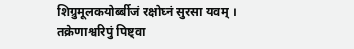शिग्रुमूलकयोर्ब्बीजं रक्षोघ्नं सुरसा यवम् । तक्रेणाश्वरिपुं पिष्ट्वा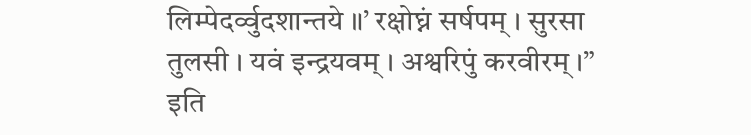लिम्पेदर्व्वुदशान्तये ॥’ रक्षोघ्नं सर्षपम् । सुरसा तुलसी । यवं इन्द्रयवम् । अश्वरिपुं करवीरम् ।” इति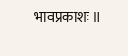भावप्रकाशः ॥